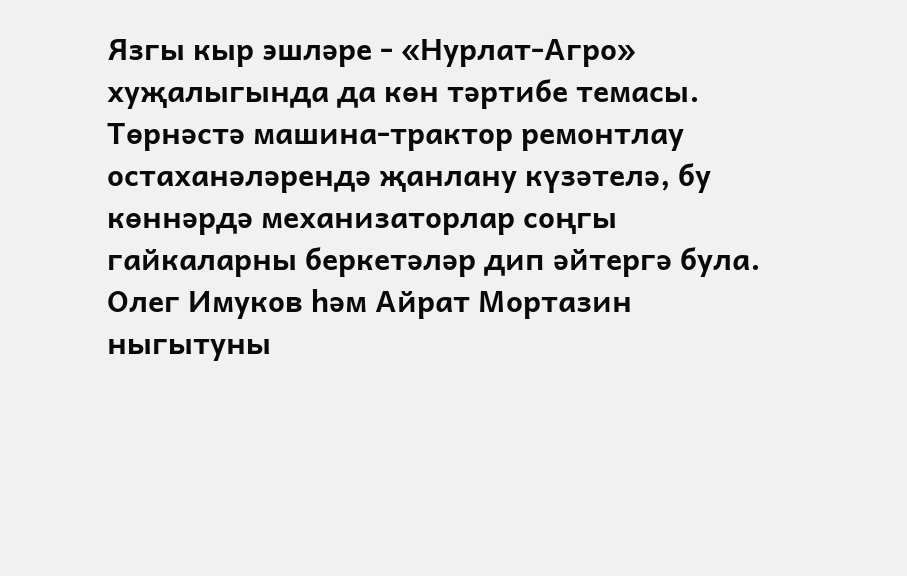Язгы кыр эшләре - «Нурлат-Агро» хуҗалыгында да көн тәртибе темасы.
Төрнәстә машина-трактор ремонтлау остаханәләрендә җанлану күзәтелә, бу көннәрдә механизаторлар соңгы гайкаларны беркетәләр дип әйтергә була. Олег Имуков һәм Айрат Мортазин ныгытуны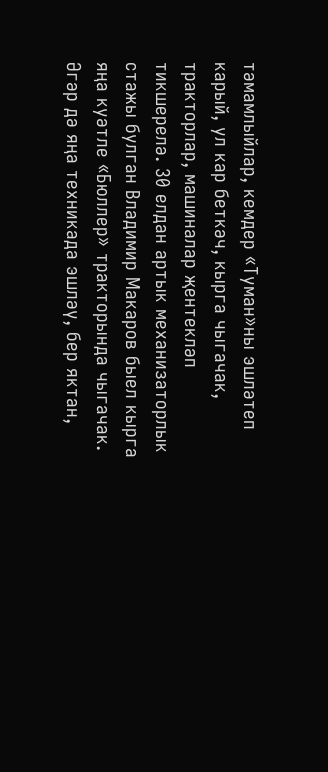тәмамлыйлар, кемдер «Туман»ны эшләтеп карый, ул кар беткәч, кырга чыгачак, тракторлар, машиналар җентекләп тикшерелә. 30 елдан артык механизаторлык стажы булган Владимир Макаров быел кырга яңа куәтле «Бюллер» тракторында чыгачак. Әгәр дә яңа техникада эшләү, бер яктан,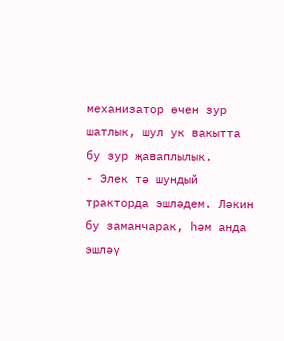механизатор өчен зур шатлык, шул ук вакытта бу зур җаваплылык.
- Элек тә шундый тракторда эшләдем. Ләкин бу заманчарак, һәм анда эшләү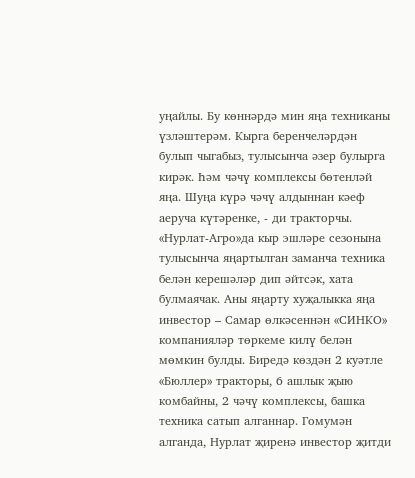уңайлы. Бу көннәрдә мин яңа техниканы үзләштерәм. Кырга беренчеләрдән булып чыгабыз, тулысынча әзер булырга кирәк. Һәм чәчү комплексы бөтенләй яңа. Шуңа күрә чәчү алдыннан кәеф аеруча күтәренке, - ди тракторчы.
«Нурлат-Агро»да кыр эшләре сезонына тулысынча яңартылган заманча техника белән керешәләр дип әйтсәк, хата булмаячак. Аны яңарту хуҗалыкка яңа инвестор – Самар өлкәсеннән «СИНКО» компанияләр төркеме килү белән мөмкин булды. Биредә көздән 2 куәтле «Бюллер» тракторы, 6 ашлык җыю комбайны, 2 чәчү комплексы, башка техника сатып алганнар. Гомумән алганда, Нурлат җиренә инвестор җитди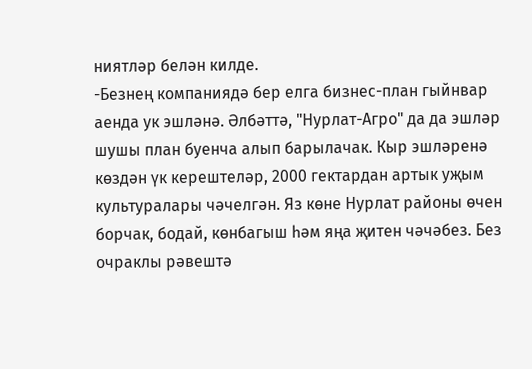ниятләр белән килде.
-Безнең компаниядә бер елга бизнес-план гыйнвар аенда ук эшләнә. Әлбәттә, "Нурлат-Агро" да да эшләр шушы план буенча алып барылачак. Кыр эшләренә көздән үк керештеләр, 2000 гектардан артык уҗым культуралары чәчелгән. Яз көне Нурлат районы өчен борчак, бодай, көнбагыш һәм яңа җитен чәчәбез. Без очраклы рәвештә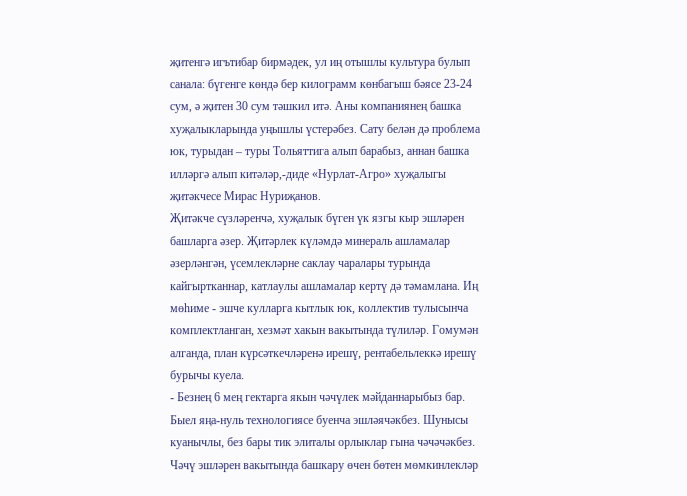җитенгә игътибар бирмәдек, ул иң отышлы культура булып санала: бүгенге көндә бер килограмм көнбагыш бәясе 23-24 сум, ә җитен 30 сум тәшкил итә. Аны компаниянең башка хуҗалыкларында уңышлы үстерәбез. Сату белән дә проблема юк, турыдан – туры Тольяттига алып барабыз, аннан башка илләргә алып китәләр,-диде «Нурлат-Агро» хуҗалыгы җитәкчесе Мирас Нуриҗанов.
Җитәкче сүзләренчә, хуҗалык бүген үк язгы кыр эшләрен башларга әзер. Җитәрлек күләмдә минераль ашламалар әзерләнгән, үсемлекләрне саклау чаралары турында кайгыртканнар, катлаулы ашламалар кертү дә тәмамлана. Иң мөһиме - эшче кулларга кытлык юк, коллектив тулысынча комплектланган, хезмәт хакын вакытында түлиләр. Гомумән алганда, план күрсәткечләренә ирешү, рентабельлеккә ирешү бурычы куела.
- Безнең 6 мең гектарга якын чәчүлек мәйданнарыбыз бар. Быел яңа-нуль технологиясе буенча эшләячәкбез. Шунысы куанычлы, без бары тик элиталы орлыклар гына чәчәчәкбез. Чәчү эшләрен вакытында башкару өчен бөтен мөмкинлекләр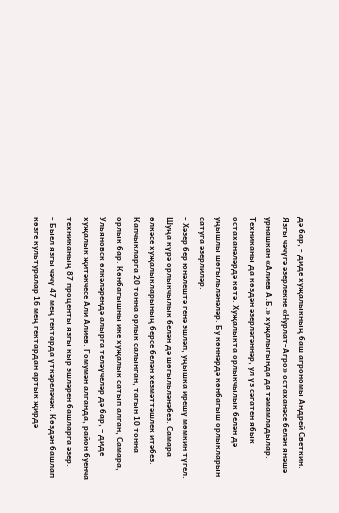дә бар, - диде хуҗалыкның баш агрономы Андрей Светкин. Язгы чәчүгә әзерлекне «Нурлат-Агро» остаханәсе белән янәшә урнашкан «Алиев А.Б.» хуҗалыгында да тәмамладылар. Техниканы да көздән әзерләгәннәр, ул үз сәгатен ябык остаханәләрдә көтә. Хуҗалыкта орлыкчылык белән дә уңышлы шөгыльләнәләр. Бу көннәрдә көнбагыш орлыкларын сатуга әзерлиләр.
- Хәзер бер юнәлештә генә эшләп, уңышка ирешү мөмкин түгел. Шуңа күрә орлыкчылык белән дә шөгыльләнәбез. Самара өлкәсе хуҗалыкларының берсе белән хезмәттәшлек итәбез. Капчыкларга 20 тонна орлык салынган, тагын 10 тонна орлык бар. Көнбагышны ике хуҗалык сатып алган, Самара, Ульяновск өлкәләрендә алырга теләүчеләр дә бар, – диде хуҗалык җитәкчесе Али Алиев. Гомумән алганда, район буенча техниканың 87 проценты язгы кыр эшләрен башларга әзер.
- Быел язгы чәчү 47 мең гектарда үткәреләчәк. Көздән башлап көзге культуралар 16 мең гектардан артык җирдә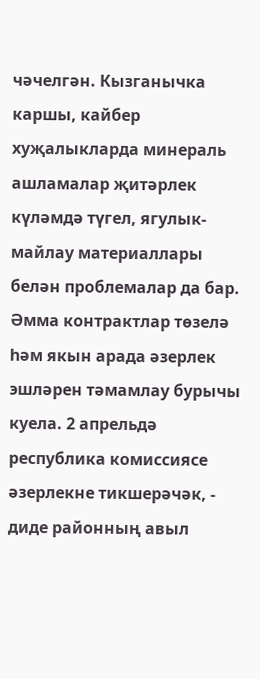чәчелгән. Кызганычка каршы, кайбер хуҗалыкларда минераль ашламалар җитәрлек күләмдә түгел, ягулык-майлау материаллары белән проблемалар да бар. Әмма контрактлар төзелә һәм якын арада әзерлек эшләрен тәмамлау бурычы куела. 2 апрельдә республика комиссиясе әзерлекне тикшерәчәк, - диде районның авыл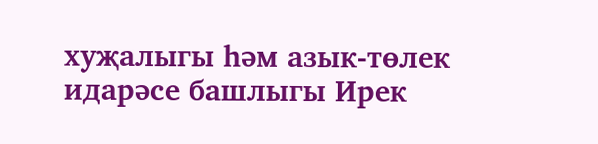хуҗалыгы һәм азык-төлек идарәсе башлыгы Ирек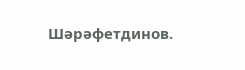Шәрәфетдинов.